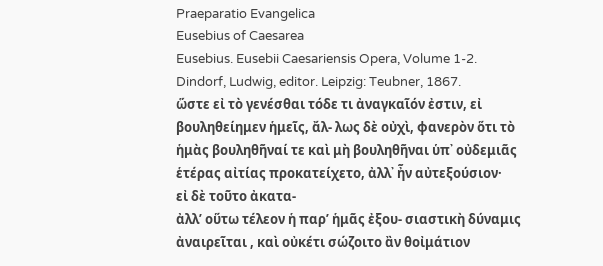Praeparatio Evangelica
Eusebius of Caesarea
Eusebius. Eusebii Caesariensis Opera, Volume 1-2. Dindorf, Ludwig, editor. Leipzig: Teubner, 1867.
ὥστε εἰ τὸ γενέσθαι τόδε τι ἀναγκαῖόν ἐστιν, εἰ βουληθείημεν ἡμεῖς, ἄλ- λως δὲ οὐχὶ, φανερὸν ὅτι τὸ ἡμὰς βουληθῆναί τε καὶ μὴ βουληθῆναι ὑπ᾿ οὐδεμιᾶς ἑτέρας αἰτίας προκατείχετο, ἀλλ᾿ ἦν αὐτεξούσιον·
εἰ δὲ τοῦτο ἀκατα-
ἀλλ’ οὕτω τέλεον ἡ παρ’ ἡμᾶς ἐξου- σιαστικὴ δύναμις ἀναιρεῖται , καὶ οὐκέτι σώζοιτο ἂν θοἰμάτιον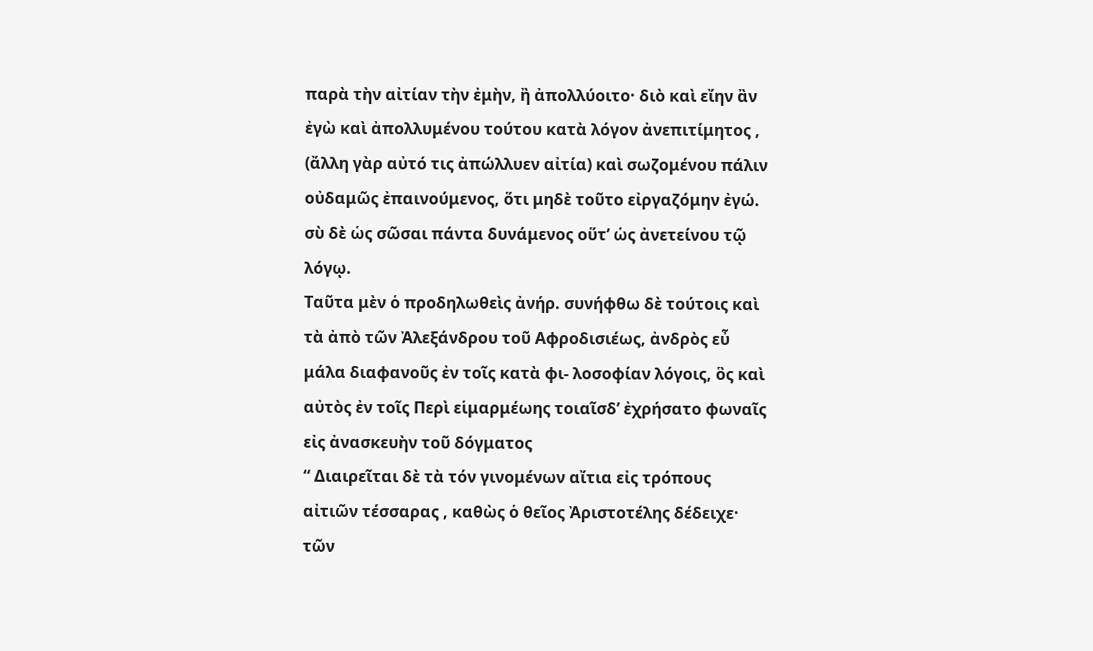παρὰ τὴν αἰτίαν τὴν ἐμὴν, ἢ ἀπολλύοιτο· διὸ καὶ εἴην ἂν ἐγὼ καὶ ἀπολλυμένου τούτου κατὰ λόγον ἀνεπιτίμητος , (ἄλλη γὰρ αὐτό τις ἀπώλλυεν αἰτία) καὶ σωζομένου πάλιν οὐδαμῶς ἐπαινούμενος, ὅτι μηδὲ τοῦτο εἰργαζόμην ἐγώ. σὺ δὲ ὡς σῶσαι πάντα δυνάμενος οὕτ’ ὡς ἀνετείνου τῷ λόγῳ.
Ταῦτα μὲν ὁ προδηλωθεὶς ἀνήρ. συνήφθω δὲ τούτοις καὶ τὰ ἀπὸ τῶν Ἀλεξάνδρου τοῦ Αφροδισιέως, ἀνδρὸς εὖ μάλα διαφανοῦς ἐν τοῖς κατὰ φι- λοσοφίαν λόγοις, ὃς καὶ αὐτὸς ἐν τοῖς Περὶ εἱμαρμέωης τοιαῖσδ’ ἐχρήσατο φωναῖς εἰς ἀνασκευὴν τοῦ δόγματος
“ Διαιρεῖται δὲ τὰ τόν γινομένων αἴτια εἰς τρόπους αἰτιῶν τέσσαρας , καθὼς ὁ θεῖος Ἀριστοτέλης δέδειχε· τῶν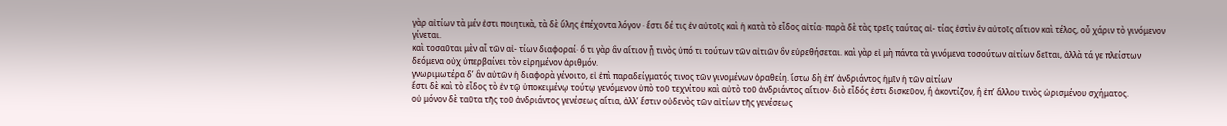γὰρ αἰτίων τὰ μέν ἐστι ποιητικὰ, τὰ δὲ ὕλης ἐπέχοντα λόγον · ἔστι δέ τις ἐν αὐτοῖς καὶ ἡ κατὰ τὸ εἶδος αἰτία· παρὰ δὲ τὰς τρεῖς ταύτας αἰ- τίας ἐστὶν ἐν αὐτοῖς αἴτιον καὶ τέλος, οὗ χάριν τὸ γινόμενον γίνεται.
καὶ τοσαῦται μὲν αἶ τῶν αἰ- τίων διαφοραί· ὅ τι γὰρ ἂν αἴτιον ᾖ τινὸς ὑπό τι τούτων τῶν αἰτιῶν ὂν εὑρεθήσεται. καὶ γὰρ εἰ μὴ πάντα τὰ γινόμενα τοσούτων αἰτίων δεῖται, ἀλλὰ τά γε πλείστων δεόμενα οὐχ ὑπερβαίνει τὸν εἰρημένον ἀριθμόν.
γνωριμωτέρα δ’ ἂν αὐτῶν ἡ διαφορὰ γένοιτο, εἰ ἐπὶ παραδείγματός τινος τῶν γινομένων ὁραθείη. ἴστω δὴ ἐπ’ ἀνδριάντος ἡμῖν ἡ τῶν αἰτίων
ἔστι δὲ καὶ τὸ εἶδος τὸ ἐν τῷ ὑποκειμένῳ τούτῳ γενόμενον ὑπὸ τοῦ τεχνίτου καὶ αὐτὸ τοῦ ἀνδριάντος αἴτιον· διὸ εἶδός ἐστι δισκεῦον, ἢ ἀκοντίζον, ἢ ἐπ’ ἄλλου τινὸς ὡρισμένου σχήματος.
οὐ μόνον δὲ ταῦτα τῆς τοῦ ἀνδριάντος γενέσεως αἴτια, ἀλλ’ ἔστιν οὐδενὸς τῶν αἰτίων τῆς γενέσεως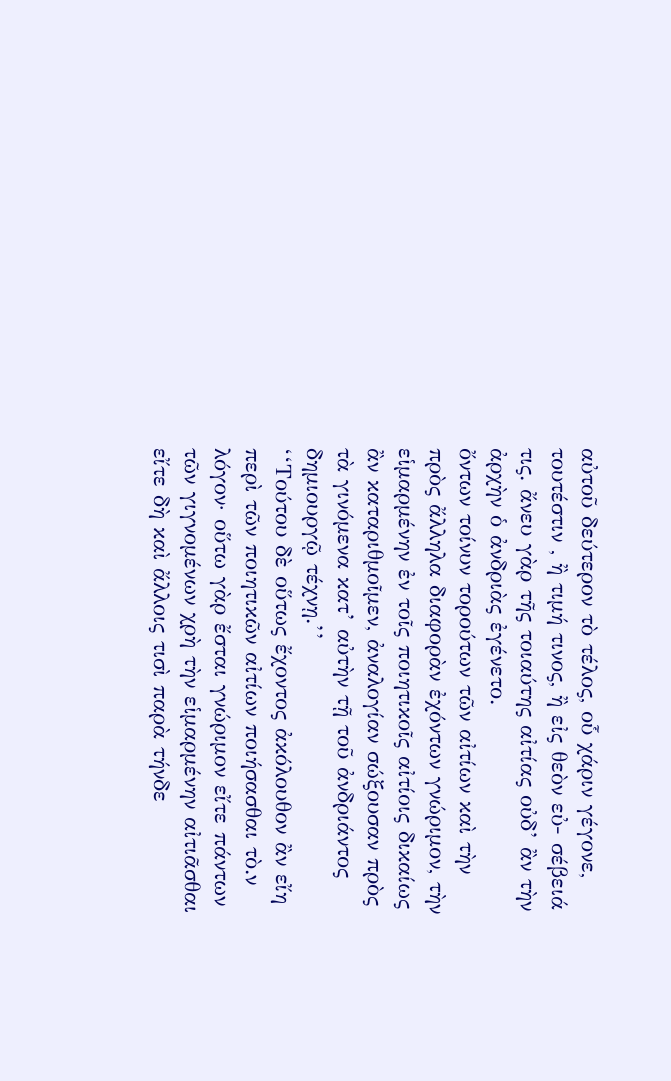αὐτοῦ δεύτερον τὸ τέλος, οὗ χάριν γέγονε, τουτέστιν , ἢ τιμή τινος, ἢ εἰς θεὸν εὐ- σέβειά τις. ἄνευ γὰρ τῆς τοιαύτης αἰτίας οὐδ’ ἂν τὴν ἀρχὴν ὁ ἀνδριὰς ἐγένετο.
ὄντων τοίνυν τορούτων τῶν αἰτίων καὶ τὴν πρὸς ἄλληλα διαφορὰν ἐχόντων γνώριμον, τὴν εἱμαρμένην ἐν τοῖς ποιητικοῖς αἰτίοις δικαίως ἂν καταριθμοῖμεν, ἀναλογίαν σώξουσαν πρὸς τὰ γινόμενα κατ’ αὐτὴν τῇ τοῦ ἀνδριάντος δημιουργῷ τέχνῃ.’’
‘‘Τούτου δὲ οὕτως ἔχοντος ἀκόλουθον ἂν εἴη περὶ τῶν ποιητικῶν αἰτίων ποιήσασθαι τὸ.ν λόγον· οὕτω γὰρ ἔσται γνώριμον εἴτε πάντων τῶν γιγνομένων χρὴ τὴν εἱμαρμένην αἰτιᾶσθαι εἴτε δὴ καὶ ἄλλοις τισὶ παρὰ τήνδε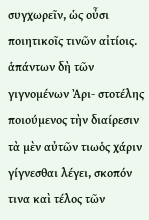συγχωρεῖν, ὡς οὖσι ποιητικοῖς τινῶν αἰτίοις.
ἁπάντων δὴ τῶν γιγνομένων Ἀρι- στοτέλης ποιούμενος τὴν διαίρεσιν τὰ μὲν αὐτῶν τιωὁς χάριν γίγνεσθαι λέγει, σκοπόν τινα καὶ τέλος τῶν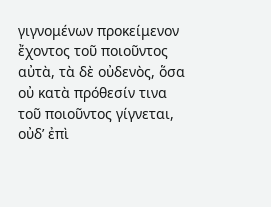γιγνομένων προκείμενον ἔχοντος τοῦ ποιοῦντος αὐτὰ, τὰ δὲ οὐδενὸς, ὅσα οὐ κατὰ πρόθεσίν τινα τοῦ ποιοῦντος γίγνεται, οὐδ’ ἐπὶ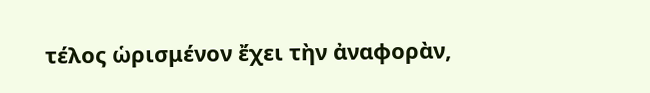τέλος ὡρισμένον ἔχει τὴν ἀναφορὰν,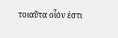τοιαῦτα οἶόν ἐστι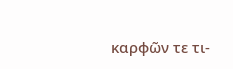καρφῶν τε τι-